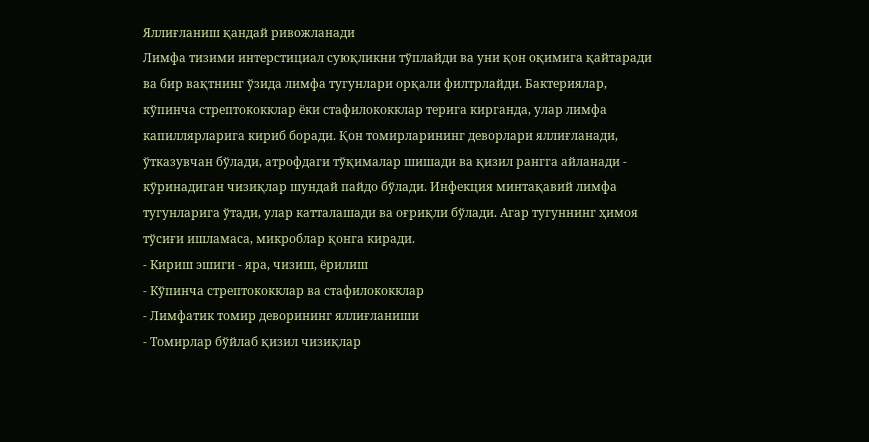Яллиғланиш қандай ривожланади
Лимфа тизими интерстициал суюқликни тўплайди ва уни қон оқимига қайтаради ва бир вақтнинг ўзида лимфа тугунлари орқали филтрлайди. Бактериялар, кўпинча стрептококклар ёки стафилококклар терига кирганда, улар лимфа капиллярларига кириб боради. Қон томирларининг деворлари яллиғланади, ўтказувчан бўлади, атрофдаги тўқималар шишади ва қизил рангга айланади - кўринадиган чизиқлар шундай пайдо бўлади. Инфекция минтақавий лимфа тугунларига ўтади, улар катталашади ва оғриқли бўлади. Агар тугуннинг ҳимоя тўсиғи ишламаса, микроблар қонга киради.
- Кириш эшиги - яра, чизиш, ёрилиш
- Кўпинча стрептококклар ва стафилококклар
- Лимфатик томир деворининг яллиғланиши
- Томирлар бўйлаб қизил чизиқлар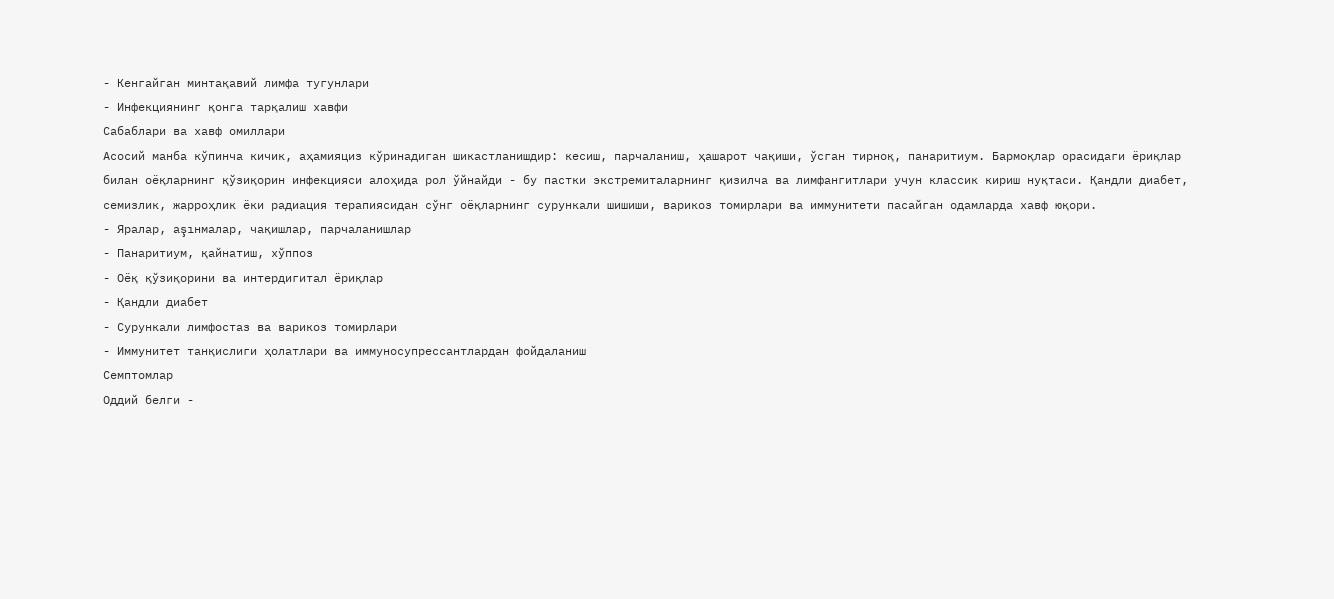- Кенгайган минтақавий лимфа тугунлари
- Инфекциянинг қонга тарқалиш хавфи
Сабаблари ва хавф омиллари
Асосий манба кўпинча кичик, аҳамияциз кўринадиган шикастланишдир: кесиш, парчаланиш, ҳашарот чақиши, ўсган тирноқ, панаритиум. Бармоқлар орасидаги ёриқлар билан оёқларнинг қўзиқорин инфекцияси алоҳида рол ўйнайди - бу пастки экстремиталарнинг қизилча ва лимфангитлари учун классик кириш нуқтаси. Қандли диабет, семизлик, жарроҳлик ёки радиация терапиясидан сўнг оёқларнинг сурункали шишиши, варикоз томирлари ва иммунитети пасайган одамларда хавф юқори.
- Яралар, аşıнмалар, чақишлар, парчаланишлар
- Панаритиум, қайнатиш, хўппоз
- Оёқ қўзиқорини ва интердигитал ёриқлар
- Қандли диабет
- Сурункали лимфостаз ва варикоз томирлари
- Иммунитет танқислиги ҳолатлари ва иммуносупрессантлардан фойдаланиш
Семптомлар
Оддий белги -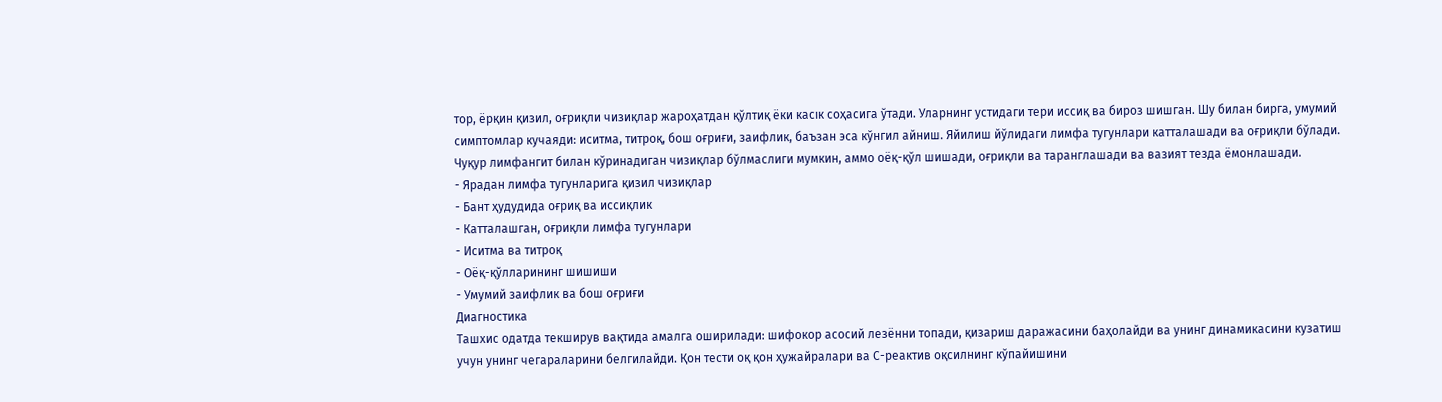тор, ёрқин қизил, оғриқли чизиқлар жароҳатдан қўлтиқ ёки касıк соҳасига ўтади. Уларнинг устидаги тери иссиқ ва бироз шишган. Шу билан бирга, умумий симптомлар кучаяди: иситма, титроқ, бош оғриғи, заифлик, баъзан эса кўнгил айниш. Яйилиш йўлидаги лимфа тугунлари катталашади ва оғриқли бўлади. Чуқур лимфангит билан кўринадиган чизиқлар бўлмаслиги мумкин, аммо оёқ-қўл шишади, оғриқли ва таранглашади ва вазият тезда ёмонлашади.
- Ярадан лимфа тугунларига қизил чизиқлар
- Бант ҳудудида оғриқ ва иссиқлик
- Катталашган, оғриқли лимфа тугунлари
- Иситма ва титроқ
- Оёқ-қўлларининг шишиши
- Умумий заифлик ва бош оғриғи
Диагностика
Ташхис одатда текширув вақтида амалга оширилади: шифокор асосий лезённи топади, қизариш даражасини баҳолайди ва унинг динамикасини кузатиш учун унинг чегараларини белгилайди. Қон тести оқ қон ҳужайралари ва С-реактив оқсилнинг кўпайишини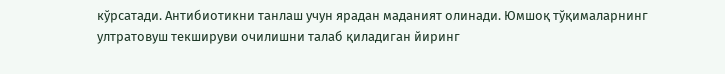кўрсатади. Антибиотикни танлаш учун ярадан маданият олинади. Юмшоқ тўқималарнинг ултратовуш текшируви очилишни талаб қиладиган йиринг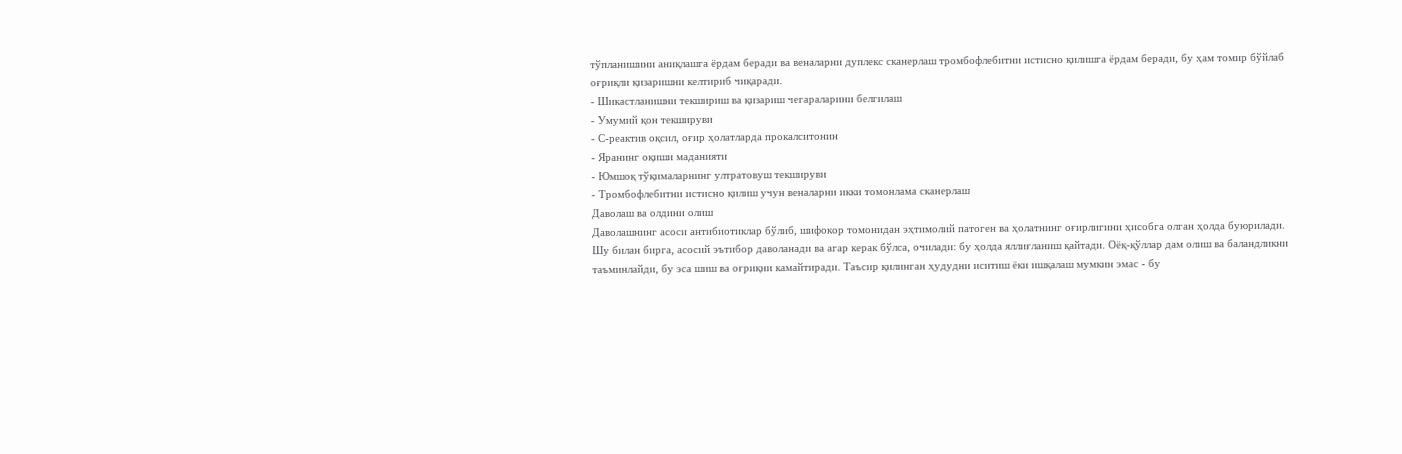тўпланишини аниқлашга ёрдам беради ва веналарни дуплекс сканерлаш тромбофлебитни истисно қилишга ёрдам беради, бу ҳам томир бўйлаб оғриқли қизаришни келтириб чиқаради.
- Шикастланишни текшириш ва қизариш чегараларини белгилаш
- Умумий қон текшируви
- С-реактив оқсил, оғир ҳолатларда прокалситонин
- Яранинг оқиши маданияти
- Юмшоқ тўқималарнинг ултратовуш текшируви
- Тромбофлебитни истисно қилиш учун веналарни икки томонлама сканерлаш
Даволаш ва олдини олиш
Даволашнинг асоси антибиотиклар бўлиб, шифокор томонидан эҳтимолий патоген ва ҳолатнинг оғирлигини ҳисобга олган ҳолда буюрилади. Шу билан бирга, асосий эътибор даволанади ва агар керак бўлса, очилади: бу ҳолда яллиғланиш қайтади. Оёқ-қўллар дам олиш ва баландликни таъминлайди, бу эса шиш ва оғриқни камайтиради. Таъсир қилинган ҳудудни иситиш ёки ишқалаш мумкин эмас - бу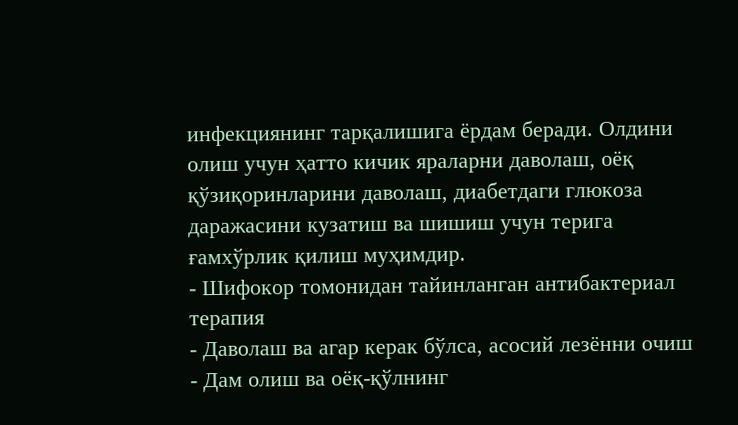инфекциянинг тарқалишига ёрдам беради. Олдини олиш учун ҳатто кичик яраларни даволаш, оёқ қўзиқоринларини даволаш, диабетдаги глюкоза даражасини кузатиш ва шишиш учун терига ғамхўрлик қилиш муҳимдир.
- Шифокор томонидан тайинланган антибактериал терапия
- Даволаш ва агар керак бўлса, асосий лезённи очиш
- Дам олиш ва оёқ-қўлнинг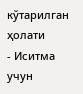кўтарилган ҳолати
- Иситма учун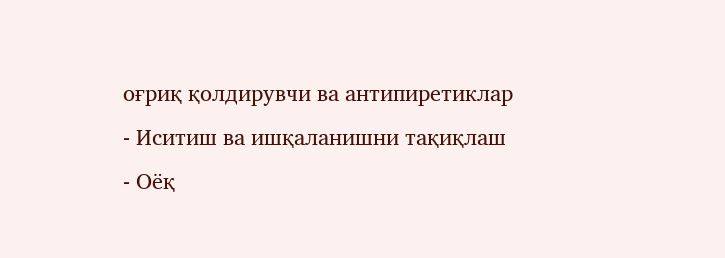оғриқ қолдирувчи ва антипиретиклар
- Иситиш ва ишқаланишни тақиқлаш
- Оёқ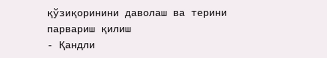қўзиқоринини даволаш ва терини парвариш қилиш
- Қандли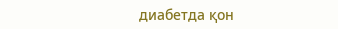диабетда қон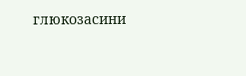глюкозасини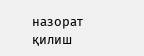назорат қилиш